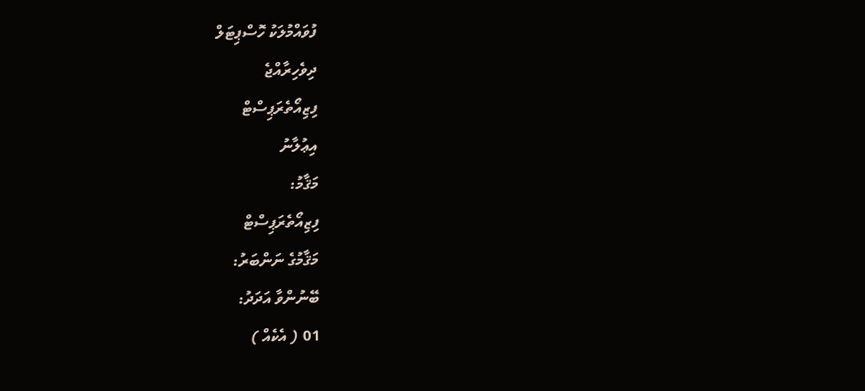ފުވައްމުލަކު ހޮސްޕިޓަލް
ދިވެހިރާއްޖެ
ފިޒިއޯތެރަޕިސްޓް
އިޢުލާނު
މަޤާމު:
ފިޒިއޯތެރަޕިސްޓް
މަޤާމުގެ ނަންބަރު:
ބޭނުންވާ އަދަދު:
01 ( އެކެއް )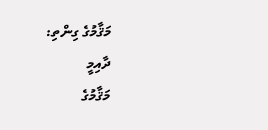މަޤާމުގެ ގިންތި:
ދާއިމީ
މަޤާމުގެ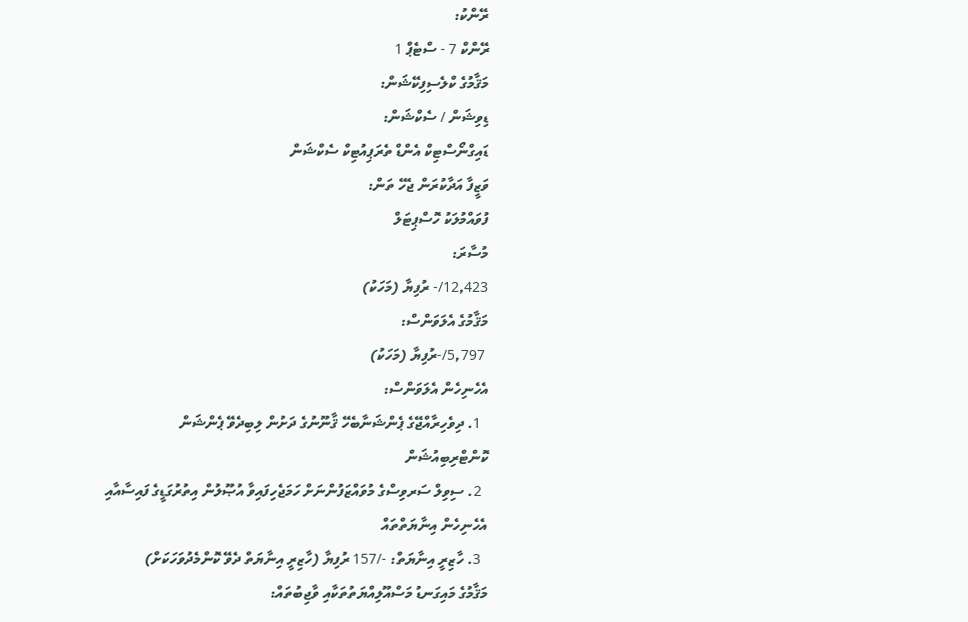ރޭންކު:
ރޭންކް 7 - ސްޓެޕް 1
މަޤާމުގެ ކްލެސިފިކޭޝަން:
ޑިވިޝަން / ސެކްޝަން:
ޑައިގްނޯސްޓިކް އެންޑް ތެރަޕިއުޓިކް ސެކްޝަން
ވަޒީފާ އަދާކުރަން ޖެހޭ ތަން:
ފުވައްމުލަކު ހޮސްޕިޓަލް
މުސާރަ:
12,423/- ރުފިޔާ (މަހަކު)
މަޤާމުގެ އެލަވަންސް:
 5,797/-ރުފިޔާ (މަހަކު)
އެހެނިހެން އެލަވަންސް:
  1. ދިވެހިރާއްޖޭގެ ޕެންޝަނާބެހޭ ޤާނޫނުގެ ދަށުން ލިބިދެވޭ ޕެންޝަން ކޮންޓްރިބިއުޝަން
  2. ސިވިލް ސަރވިސްގެ މުވައްޒަފުންނަށް ހަމަޖެހިފައިވާ އުޞޫލުން އިތުރުގަޑީގެ ފައިސާއާއި އެހެނިހެން އިނާޔަތްތައް
  3. ހާޒިރީ އިނާޔަތް: -/157 ރުފިޔާ (ހާޒިރީ އިނާޔަތް ދެވޭ ކޮންމެދުވަހަކަށް)
މަޤާމުގެ މައިގަނޑު މަސްއޫލިއްޔަތުތަކާއި ވާޖިބުތައް: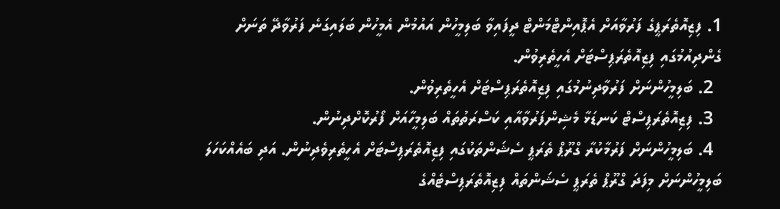1. ފިޒިއޮތެރަޕީގެ ފަރުވާއަށް އެޕޮއިންޓްމަންޓް ދީފައިވާ ބަލިމީހުން އައުމުން އެމީހުން ބަލައިގަނެ ފަރުވާދޭ ތަނަށް ގެންދިއުމުގައި ފިޒިއޮތެރަޕިސްޓަށް އެހީތެރިވުން.
  2. ބަލިމީހުންނަށް ފަރުވާދިނުމުގައި ފިޒިއޮތެރަޕިސްޓަށް އެހީތެރިވުން.
  3. ފިޒިއޮތެރަޕިސްޓް ކަނޑަޅާ މެޝިންފަރުވާއާއި ކަސްރަތުތައް ބަލިމީހާއަށް ފޯރުކޮށްދިނުން.
  4. ބަލިމީހުންނަށް ފަރުމާކުރާ ގްރޫޕް ތެރަޕީ ސެޝަންތަކުގައި ފިޒިއޮތެރަޕިސްޓަށް އެހީތެރިވެދިނުން. އަދި ބައެއްކަހަލަ ބަލިމީހުންނަށް މިފަދަ ގްރޫޕް ތެރަޕީ ސެޝަންތައް ފިޒިއޮތެރަޕިސްޓެއްގެ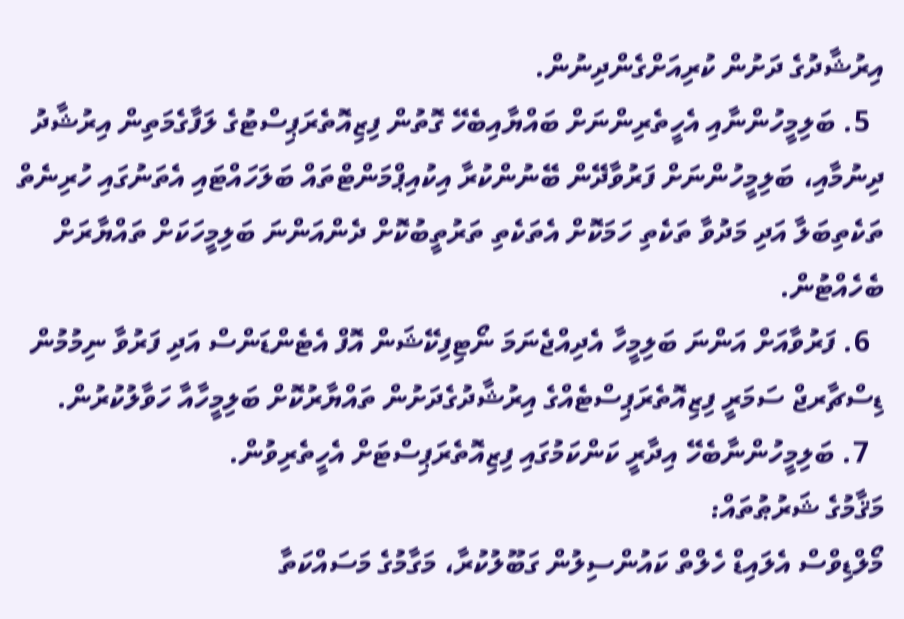އިރުޝާދުގެ ދަށުން ކުރިއަށްގެންދިނުން.
  5. ބަލިމީހުންނާއި އެހީތެރިންނަށް ބައްޔާއިބެހޭ ގޮތުން ފިޒިއޮތެރަޕިސްޓުގެ ލަފާގެމަތިން އިރުޝާދު ދިނުމާއި، ބަލިމީހުންނަށް ފަރުވާދޭން ބޭނުންކުރާ އިކުއިޕްމަންޓްތައް ބަލަހައްޓައި އެތަނުގައި ހުރިނެތް ތަކެތިބަލާ އަދި މަދުވާ ތަކެތި ހަމަކޮށް އެތަކެތި ތަރުތީބުކޮށް ދެންއަންނަ ބަލިމީހަކަށް ތައްޔާރަށް ބެހެއްޓުން.
  6. ފަރުވާއަށް އަންނަ ބަލިމީހާ އެދިއްޖެނަމަ ނޯޓިފިކޭޝަން އޮފް އެޓެންޑަންސް އަދި ފަރުވާ ނިމުމުން ޑިސްޗާރޖް ސަމަރީ ފިޒިއޮތެރަޕިސްޓެއްގެ އިރުޝާދުގެދަށުން ތައްޔާރުކޮށް ބަލިމީހާއާ ހަވާލުކުރުން.
  7. ބަލިމީހުންނާބެހޭ އިދާރީ ކަންކަމުގައި ފިޒިއޮތެރަޕިސްޓަށް އެހީތެރިވުން.
މަޤާމުގެ ޝަރުޠުތައް:
މޯލްޑިވްސް އެލައިޑް ހެލްތް ކައުންސިލުން ގަބޫލުކުރާ، މަގާމުގެ މަސައްކަތާ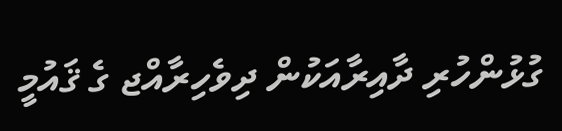ގުޅުންހުރި ދާއިރާއަކުން ދިވެހިރާއްޖ ގެ ޤައުމީ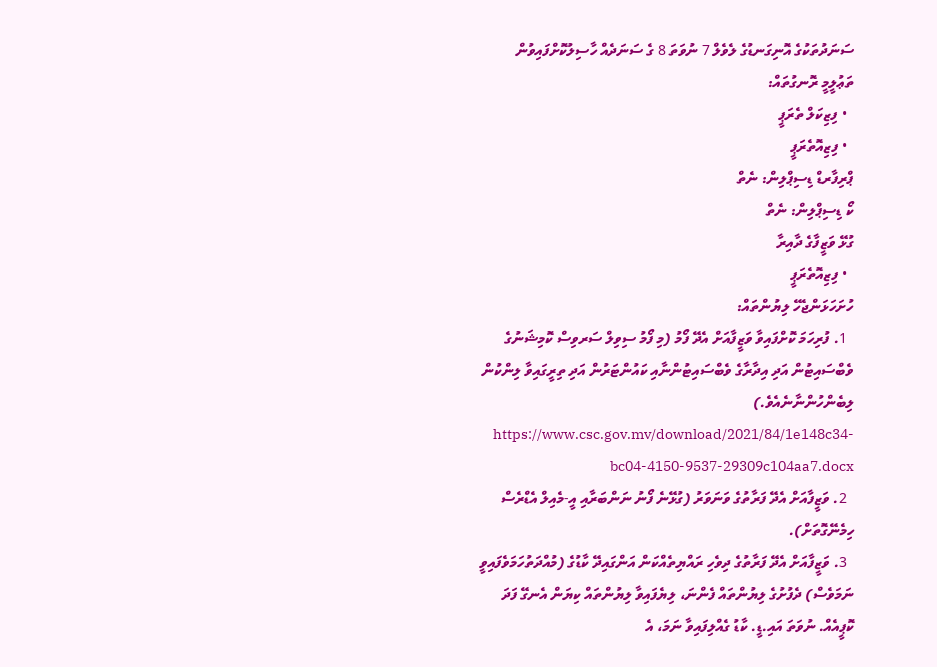ސަނަދުތަކުގެ އޮނިގަނޑުގެ ލެވެލް 7 ނުވަތަ 8 ގެ ސަނަދެއް ހާސިލުކޮށްފައިވުން
ތަޢުލީމީ ރޮނގުތައް:
  • ފިޒިކަލް ތެރަޕީ
  • ފިޒިއޮތެރަޕީ
ޕްރިފާރޑް ޑިސިޕްލިން: ނެތް
ކޯ ޑިސިޕްލިން: ނެތް
ގުޅޭ ވަޒީފާގެ ދާއިރާ
  • ފިޒިއޮތެރަޕީ
ހުށަހަޅަންޖެހޭ ލިޔުންތައް:
  1. ފުރިހަމަ ކޮށްފައިވާ ވަޒީފާއަށް އެދޭ ފޯމު (މި ފޯމު ސިވިލް ސަރވިސް ކޮމިޝަނުގެ ވެބްސައިޓުން އަދި އިދާރާގެ ވެބްސައިޓުންނާއި ކައުންޓަރުން އަދި ތިރީގައިވާ ލިންކުން ލިބެންހުންނާނެއެވެ.)  https://www.csc.gov.mv/download/2021/84/1e148c34-bc04-4150-9537-29309c104aa7.docx
  2. ވަޒީފާއަށް އެދޭ ފަރާތުގެ ވަނަވަރު (ގުޅޭނެ ފޯނު ނަންބަރާއި އީ-މެއިލް އެޑްރެސް ހިމެނޭގޮތަށް).
  3. ވަޒީފާއަށް އެދޭ ފަރާތުގެ ދިވެހި ރައްޔިތެއްކަން އަންގައިދޭ ކާޑުގެ (މުއްދަތުހަމަވެފައިވީ ނަމަވެސް) ދެފުށުގެ ލިޔުންތައް ފެންނަ، ލިޔެފައިވާ ލިޔުންތައް ކިޔަން އެނގޭ ފަދަ ކޮޕީއެއް. ނުވަތަ އައި.ޑީ. ކާޑު ގެއްލިފައިވާ ނަމަ، އެ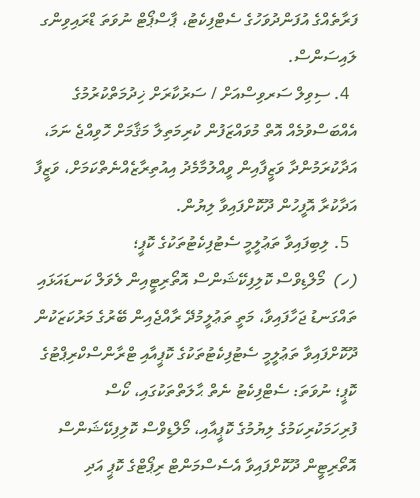ފަރާތެއްގެ އުފަންދުވަހުގެ ސެޓްފިކެޓު، ޕާސްޕޯޓް ނުވަތަ ޑްރައިވިންގ ލައިސަންސް.
  4. ސިވިލް ސަރވިސްއަށް / ސަރުކާރަށް ޚިދުމަތްކުރުމުގެ އެއްބަސްވުމެއް އޮތް މުވައްޒަފުން ކުރިމަތިލާ މަޤާމަށް ހޮވިއްޖެ ނަމަ، އަދާކުރަމުންދާ ވަޒީފާއިން ވީއްލުމާމެދު އިއުތިރާޒެއްނެތްކަމަށް، ވަޒީފާ އަދާކުރާ އޮފީހުން ދޫކޮށްފައިވާ ލިޔުން.
  5. ލިބިފައިވާ ތަޢުލީމީ ސެޓުފިކެޓުތަކުގެ ކޮޕީ؛
(ހ)  މޯލްޑިވްސް ކޮލިފިކޭޝަންސް އޮތޯރިޓީއިން ލެވަލް ކަނޑައަޅައި ތައްގަނޑު ޖަހާފައިވާ، މަތީ ތަޢުލީމުދޭ ރާއްޖެއިން ބޭރުގެ މަރުކަޒަކުން ދޫކޮށްފައިވާ ތަޢުލީމީ ސެޓުފިކެޓުތަކުގެ ކޮޕީއާއި ޓްރާންސްކްރިޕްޓުގެ ކޮޕީ؛ ނުވަތަ: ސެޓްފިކެޓު ނެތް ޙާލަތްތަކުގައި، ކޯސް ފުރިހަމަކުރިކަމުގެ ލިޔުމުގެ ކޮޕީއާއި، މޯލްޑިވްސް ކޮލިފިކޭޝަންސް އޮތޯރިޓީން ދޫކޮށްފައިވާ އެސެސްމަންޓް ރިޕޯޓްގެ ކޮޕީ އަދި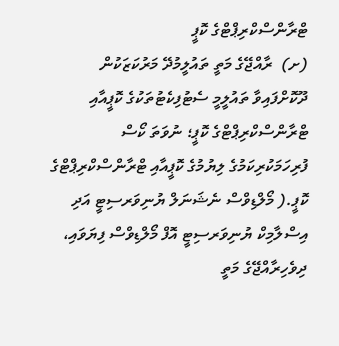ޓްރާންސްކްރިޕްޓްގެ ކޮޕީ
(ށ)  ރާއްޖޭގެ މަތީ ތައުލީމުދޭ މަރުކަޒަކުން ދޫކޮށްފައިވާ ތައުލީމީ ސެޓުފިކެޓުތަކުގެ ކޮޕީއާއި ޓްރާންސްކްރިޕްޓްގެ ކޮޕީ؛ ނުވަތަ ކޯސް ފުރިހަމަކުރިކަމުގެ ލިޔުމުގެ ކޮޕީއާއި ޓްރާންސްކްރިޕްޓްގެ ކޮޕީ.( މޯލްޑިވްސް ނެޝަނަލް ޔުނިވަރސިޓީ އަދި އިސްލާމިކް ޔުނިވަރސިޓީ އޮފް މޯލްޑިވްސް ފިޔަވައި، ދިވެހިރާއްޖޭގެ މަތީ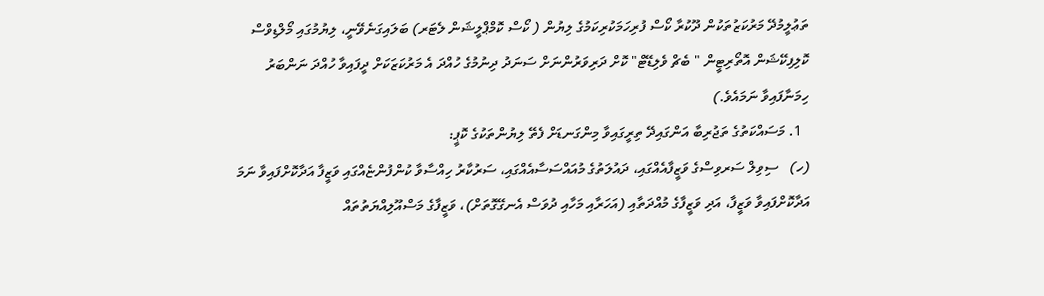ތަޢުލީމުދޭ މަރުކަޒުތަކުން ދޫކުރާ ކޯސް ފުރިހަމަކުރިކަމުގެ ލިޔުން ( ކޯސް ކޮމްޕްލީޝަން ލެޓަރ) ބަލައިގަނެވޭނީ، ލިޔުމުގައި މޯލްޑިވްސް ކޮލިފިކޭޝަން އޮތޯރިޓީން " ބެޗް ވެލިޑޭޓް" ކޮށް ދަރިވަރުންނަށް ސަނަދު ދިނުމުގެ ހުއްދަ އެ މަރުކަޒަކަށް ދީފައިވާ ހުއްދަ ނަންބަރު ހިމަނާފައިވާ ނަމައެވެ.)
  1. މަސައްކަތުގެ ތަޖުރިބާ އަންގައިދޭ ތިރީގައިވާ މިންގަނޑަށް ފެތޭ ލިޔުންތަކުގެ ކޮޕީ:
(ހ)   ސިވިލް ސަރވިސްގެ ވަޒީފާއެއްގައި، ދައުލަތުގެ މުއައްސަސާއެއްގައި، ސަރުކާރު ހިއްސާވާ ކުންފުންޏެއްގައި ވަޒީފާ އަދާކޮށްފައިވާ ނަމަ އަދާކޮށްފައިވާ ވަޒީފާ، އަދި ވަޒީފާގެ މުއްދަތާއި (އަހަރާއި މަހާއި ދުވަސް އެނގޭގޮތަށް)، ވަޒީފާގެ މަސްއޫލިއްޔަތުތައް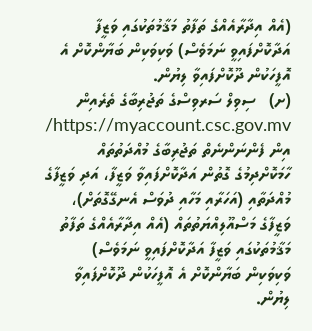(އެއް އިދާރާއެއްގެ ތަފާތު މަޤާމުތަކުގައި ވަޒީފާ އަދާކޮށްފައިވީ ނަމަވެސް) ވަކިވަކިން ބަޔާންކޮށް އެ އޮފީހަކުން ދޫކޮށްފައިވާ ލިޔުން.
(ށ)   ސިވިލް ސަރވިސްގެ ތަޖުރިބާގެ ތެރެއިން https://myaccount.csc.gov.mv/ އިން ފެންނަންނެތް ތަޖުރިބާގެ މުއްދަތުތައް ހާމަކޮށްދިމުގެ ގޮތުން އަދާކޮށްފައިވާ ވަޒީފާ، އަދި ވަޒީފާގެ މުއްދަތާއި (އަހަރާއި މަހާއި ދުވަސް އެނގޭގޮތަށް)، ވަޒީފާގެ މަސްއޫލިއްޔަތުތައް (އެއް އިދާރާއެއްގެ ތަފާތު މަޤާމުތަކުގައި ވަޒީފާ އަދާކޮށްފައިވީ ނަމަވެސް) ވަކިވަކިން ބަޔާންކޮށް އެ އޮފީހަކުން ދޫކޮށްފައިވާ ލިޔުން.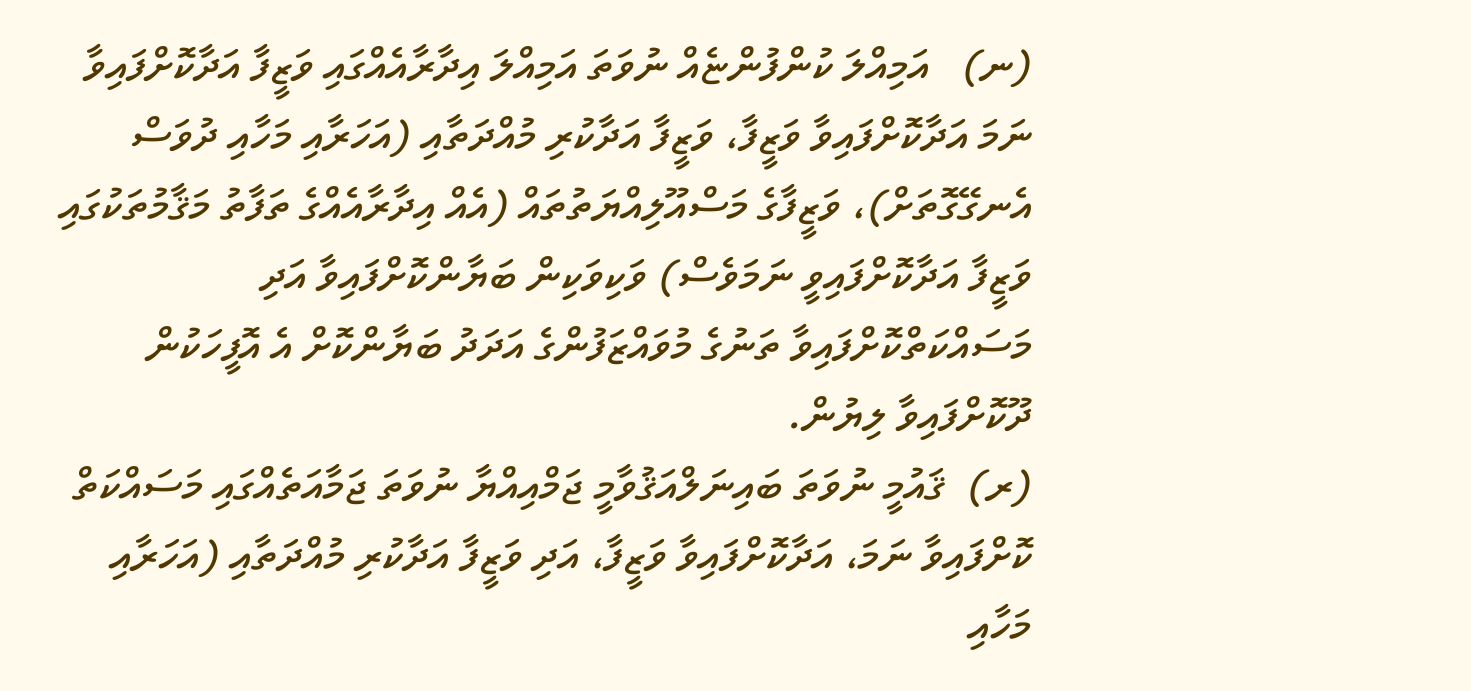(ނ)   އަމިއްލަ ކުންފުންޏެއް ނުވަތަ އަމިއްލަ އިދާރާއެއްގައި ވަޒީފާ އަދާކޮށްފައިވާ ނަމަ އަދާކޮށްފައިވާ ވަޒީފާ، ވަޒީފާ އަދާކުރި މުއްދަތާއި (އަހަރާއި މަހާއި ދުވަސް އެނގޭގޮތަށް)، ވަޒީފާގެ މަސްއޫލިއްޔަތުތައް (އެއް އިދާރާއެއްގެ ތަފާތު މަޤާމުތަކުގައި ވަޒީފާ އަދާކޮށްފައިވީ ނަމަވެސް) ވަކިވަކިން ބަޔާންކޮށްފައިވާ އަދި މަސައްކަތްކޮށްފައިވާ ތަނުގެ މުވައްޒަފުންގެ އަދަދު ބަޔާންކޮށް އެ އޮފީހަކުން ދޫކޮށްފައިވާ ލިޔުން.
(ރ)  ޤައުމީ ނުވަތަ ބައިނަލްއަޤުވާމީ ޖަމްއިއްޔާ ނުވަތަ ޖަމާއަތެއްގައި މަސައްކަތް ކޮށްފައިވާ ނަމަ، އަދާކޮށްފައިވާ ވަޒީފާ، އަދި ވަޒީފާ އަދާކުރި މުއްދަތާއި (އަހަރާއި މަހާއި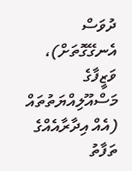ދުވަސް އެނގޭގޮތަށް)، ވަޒީފާގެ މަސްއޫލިއްޔަތުތައް (އެއް އިދާރާއެއްގެ ތަފާތު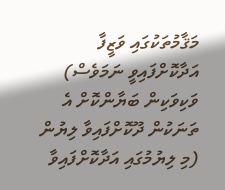މަޤާމުތަކުގައި ވަޒީފާ އަދާކޮށްފައިވީ ނަމަވެސް) ވަކިވަކިން ބަޔާންކޮށް އެ ތަނަކުން ދޫކޮށްފައިވާ ލިޔުން (މި ލިޔުމުގައި އަދާކޮށްފައިވާ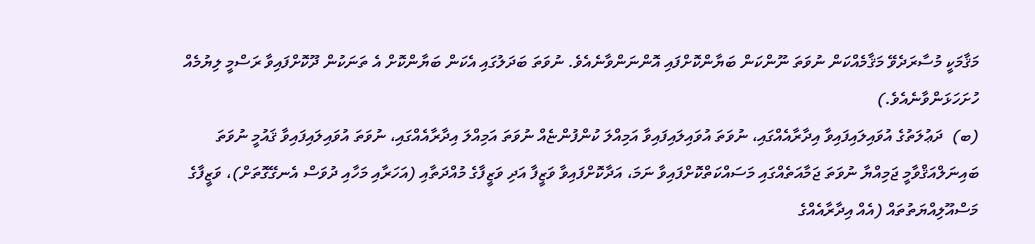މަޤާމަކީ މުސާރަދެވޭ މަޤާމެއްކަން ނުވަތަ ނޫންކަން ބަޔާންކޮށްފައި އޮންނަންވާނެއެވެ. ނުވަތަ ބަދަލުގައި އެކަން ބަޔާންކޮށް އެ ތަނަކުން ދޫކޮށްފައިވާ ރަސްމީ ލިޔުމެއް ހުށަހަޅަންވާނެއެވެ.)
(ބ)  ދަޢުލަތުގެ އުވައިލައިފައިވާ އިދާރާއެއްގައި، ނުވަތަ އުވައިލައިފައިވާ އަމިއްލަ ކުންފުންޏެއް ނުވަތަ އަމިއްލަ އިދާރާއެއްގައި، ނުވަތަ އުވައިލައިފައިވާ ޤައުމީ ނުވަތަ ބައިނަލްއަޤްވާމީ ޖަމިއްޔާ ނުވަތަ ޖަމާއަތެއްގައި މަސައްކަތްކޮށްފައިވާ ނަމަ، އަދާކޮށްފައިވާ ވަޒީފާ އަދި ވަޒީފާގެ މުއްދަތާއި (އަހަރާއި މަހާއި ދުވަސް އެނގޭގޮތަށް)، ވަޒީފާގެ މަސްއޫލިއްޔަތުތައް (އެއް އިދާރާއެއްގެ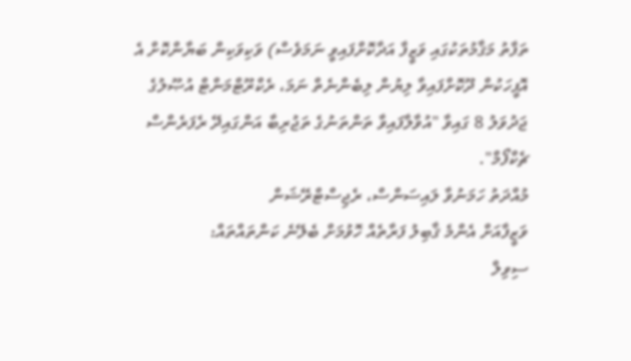ތަފާތު މަޤާމުތަކުގައި ވަޒީފާ އަދާކޮށްފައިވީ ނަމަވެސް) ވަކިވަކިން ބަޔާންކޮށް އެ އޮފީހަކުން ދޫކޮށްފައިވާ ލިޔުން ލިބެންނެތް ނަމަ، ރެކްރޫޓްމަންޓް އުޞޫލުގެ ޖަދުވަލު 8 ގައިވާ "އުވާލާފައިވާ ތަންތަނުގެ ތަޖުރިބާ އަންގައިދޭ ރެފަރެންސް ޗެކްފޯމް".
މުއްދަތު ހަމަނުވާ ލައިސަންސް، ރެޖިސްޓްރޭޝަން
ވަޒީފާއަށް އެންމެ ޤާބިލު ފަރާތެއް ހޮވުމަށް ބެލޭނެ ކަންތައްތައް:
ސިވިލް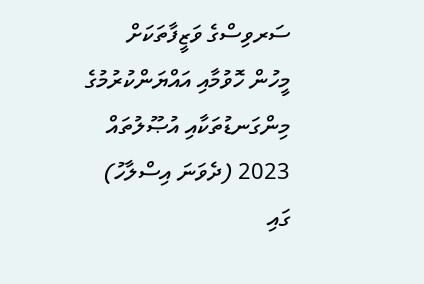ސަރވިސްގެ ވަޒީފާތަކަށް މީހުން ހޮވުމާއި އައްޔަންކުރުމުގެ މިންގަނޑުތަކާއި އުޞޫލުތައް 2023 (ދެވަނަ އިސްލާހު) ގައި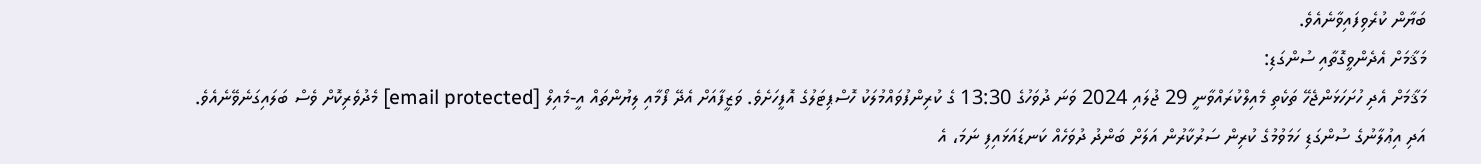ބަޔާން ކުރެވިފައިވާނެއެވެ.
މަޤާމަށް އެދެންވީގޮތާއި ސުންގަޑި:
މަޤާމަށް އެދި ހުށަހަޅަންޖެހޭ ތަކެތި މެއިލްކުރައްވާނީ 29 ޖުލައި 2024 ވަނަ ދުވަހުގެ 13:30 ގެ ކުރިންފުވައްމުލަކު ހޮސްޕިޓަލުގެ އޮފީހަށެވެ. ވަޒީފާއަށް އެދޭ ފޯމާއި ލިޔުންތައް އީ-މެއިލް [email protected] މެދުވެރިކޮށް ވެސް ބަލައިގަނެވޭނެއެވެ.
އަދި އިޢުލާނުގެ ސުންގަޑި ހަމަވުމުގެ ކުރިން ސަރުކާރުން އަލަށް ބަންދު ދުވަހެއް ކަނޑައަޅައިފި ނަމަ، އެ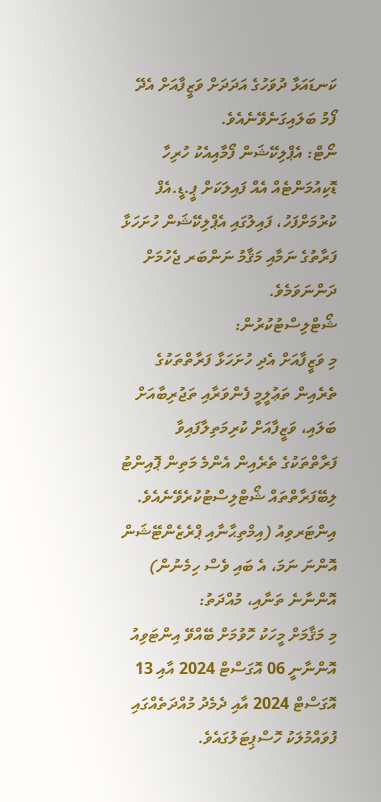ކަނޑައަޅާ ދުވަހުގެ އަދަދަށް ވަޒީފާއަށް އެދޭ ފޯމު ބަލައިގަނެވޭނެއެވެ.
ނޯޓް: އެޕްލިކޭޝަން ފޯމާއިއެކު ހުރިހާ ޑޮކިއުމަންޓެއް އެއް ފައިލަކަށް ޕީ.ޑީ.އެފް ކުރުމަށްފަހު، ފައިލުގައި އެޕްލިކޭޝަން ހުށަހަޅާ ފަރާތުގެ ނަމާއި މަޤާމު ނަންބަރ ޖެހުމަށް ދަންނަވަމެވެ.
ޝޯޓްލިސްޓުކުރުން:
މި ވަޒީފާއަށް އެދި ހުށަހަޅާ ފަރާތްތަކުގެ ތެރެއިން ތަޢުލީމީ ފެންވަރާއި ތަޖުރިބާއަށް ބަލައި، ވަޒީފާއަށް ކުރިމަތިލާފައިވާ ފަރާތްތަކުގެ ތެރެއިން އެންމެ މަތިން ޕޮއިންޓު ލިބޭފަރާތްތައް ޝޯޓްލިސްޓުކުރެވޭނެއެވެ.
އިންޓަރވިއު (އިމްތިޙާނާއި ޕްރެޒެންޓޭޝަން އޮންނަ ނަމަ، އެ ބައި ވެސް ހިމެނުން) އޮންނާނެ ތަނާއި، މުއްދަތު:
މި މަޤާމަށް މީހަކު ހޮވުމަށް ބޭއްވޭ އިންޓަވިއު އޮންނާނީ 06 އޮގަސްޓް 2024 އާއި 13 އޮގަސްޓް 2024 އާއި ދެމެދު މުއްދަތެއްގައި ފުވައްމުލަކު ހޮސްޕިޓަލުގައެވެ.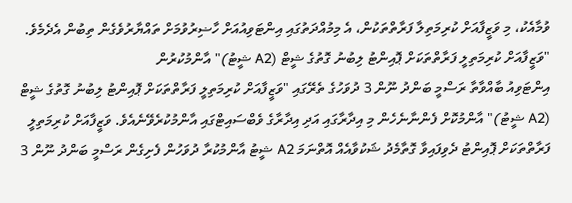ވުމާއެކު، މި ވަޒީފާއަށް ކުރިމަތިލާ ފަރާތްތަކުން، އެ މިމުއްދަތުގައި އިންޓަވިއުއަށް ހާޟިރުވުމަށް ތައްޔާރުވެގެން ތިބުން އެދެމެވެ.
"ވަޒީފާއަށް ކުރިމަތިލީ ފަރާތްތަކަށް ޕޮއިންޓު ލިބުނު ގޮތުގެ ޝީޓް (A2 ޝީޓު)" އާންމުކުރުން
އިންޓަވިއު ބާއްވާތާ ރަސްމީ ބަންދު ނޫން 3 ދުވަހުގެ ތެރޭގައި "ވަޒީފާއަށް ކުރިމަތިލީ ފަރާތްތަކަށް ޕޮއިންޓު ލިބުނު ގޮތުގެ ޝީޓް (A2 ޝީޓު)" އާންމުކޮށް ފެންނާނެހެން މި އިދާރާގައި އަދި އިދާރާގެ ވެބްސައިޓްގައި އާންމުކުރެވޭނެއެވެ. ވަޒީފާއަށް ކުރިމަތިލީ ފަރާތްތަކަށް ޕޮއިންޓު ދެވިފައިވާ ގޮތާމެދު ޝަކުވާއެއް އޮތްނަމަ A2 ޝީޓު އާންމުކުރާ ދުވަހުން ފެށިގެން ރަސްމީ ބަންދު ނޫން 3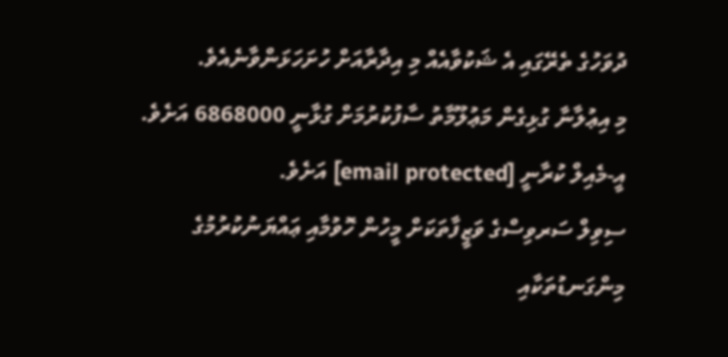ދުވަހުގެ ތެރޭގައި އެ ޝަކުވާއެއް މި އިދާރާއަށް ހުށަހަޅަންވާނެއެވެ.
މި އިޢުލާނާ ގުޅިގެން މަޢުލޫމާތު ސާފުކުރުމަށް ގުޅާނީ 6868000 އަށެވެ. އީ-މެއިލް ކުރާނީ [email protected] އަށެވެ.
ސިވިލް ސަރވިސްގެ ވަޒީފާތަކަށް މީހުން ހޮވުމާއި ޢައްޔަނުކުރުމުގެ މިންގަނޑުތަކާއި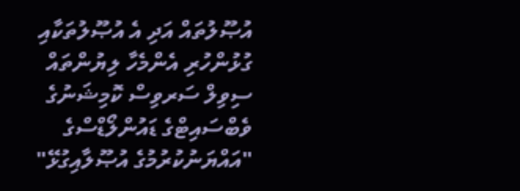އުޞޫލުތައް އަދި އެ އުޞޫލުތަކާއި ގުޅުންހުރި އެންމެހާ ލިޔުންތައް ސިވިލް ސަރވިސް ކޮމިޝަނުގެ ވެބްސައިޓްގެ ޑައުންލޯޑްސްގެ "އައްޔަނުކުރުމުގެ އުޞޫލާއިގުޅޭ"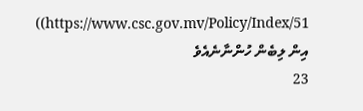https://www.csc.gov.mv/Policy/Index/51)) އިން ލިބެން ހުންނާނެއެވެ
23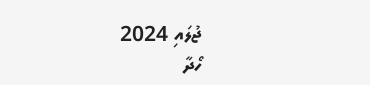ޖުލައި 2024
ހޯދާ